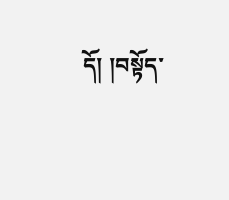དོ། །བསྟོད་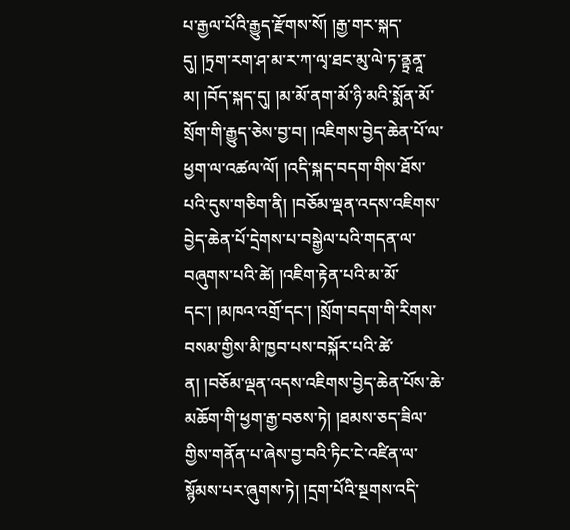པ་རྒྱལ་པོའི་རྒྱུད་རྫོགས་སོ། །རྒྱ་གར་སྐད་དུ། །ཏྲག་རག་ཤ་མ་ར་ཀ་ལྭ་ཐང་མུ་ལེ་ཏ་ནྟྲནཱ་མ། །བོད་སྐད་དུ། །མ་མོ་ནག་མོ་ཉི་མའི་སྨོན་མོ་སྲོག་གི་རྒྱུད་ཅེས་བྱ་བ། །འཇིགས་བྱེད་ཆེན་པོ་ལ་ཕྱག་ལ་འཚལ་ལོ། །འདི་སྐད་བདག་གིས་ཐོས་པའི་དུས་གཅིག་ནི། །བཅོམ་ལྡན་འདས་འཇིགས་བྱེད་ཆེན་པོ་དྲེགས་པ་བསྒྱེལ་པའི་གདན་ལ་བཞུགས་པའི་ཚེ། །འཇིག་རྟེན་པའི་མ་མོ་དང་། །མཁའ་འགྲོ་དང་། །སྲོག་བདག་གི་རིགས་བསམ་གྱིས་མི་ཁྱབ་པས་བསྐོར་པའི་ཚེ་ན། །བཅོམ་ལྡན་འདས་འཇིགས་བྱེད་ཆེན་པོས་ཆེ་མཆོག་གི་ཕྱག་རྒྱ་བཅས་ཏེ། །ཐམས་ཅད་ཟིལ་གྱིས་གནོན་པ་ཞེས་བྱ་བའི་ཏིང་ངེ་འཛིན་ལ་སྙོམས་པར་ཞུགས་ཏེ། །དྲག་པོའི་སྔགས་འདི་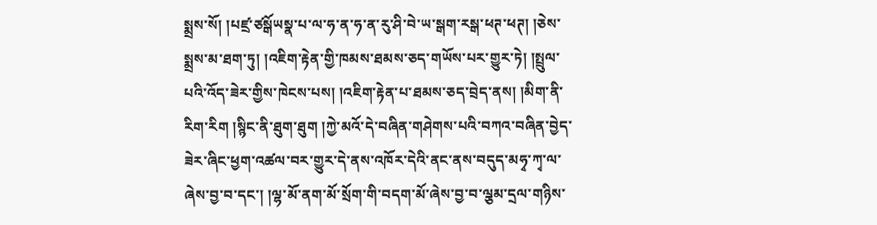སྨྲས་སོ། །པཛྲ་ཙསྒོཡསྣ་པ་ལ་ཧ་ན་ཧ་ན་རུ་ཤི་བེ་ཡ་སྒག་རསྒ་ཕཊ་ཕཊ། །ཅེས་སྨྲས་མ་ཐག་ཏུ། །འཇིག་རྟེན་གྱི་ཁམས་ཐམས་ཅད་གཡོས་པར་གྱུར་ཏེ། །སྤྲུལ་པའི་འོད་ཟེར་གྱིས་ཁེངས་པས། །འཇིག་རྟེན་པ་ཐམས་ཅད་བྲེད་ནས། །མིག་ནི་རིག་རིག །སྙིང་ནི་ཐུག་ཐུག །ཀྱེ་མའོ་དེ་བཞིན་གཤེགས་པའི་བཀའ་བཞིན་བྱེད་ཟེར་ཞིང་ཕྱག་འཚལ་བར་གྱུར་དེ་ནས་འཁོར་དེའི་ནང་ནས་བདུད་མཧྭ་ཀྭ་ལ་ཞེས་བྱ་བ་དང་། །ལྷ་མོ་ནག་མོ་སྲོག་གི་བདག་མོ་ཞེས་བྱ་བ་ལྕམ་དྲལ་གཉིས་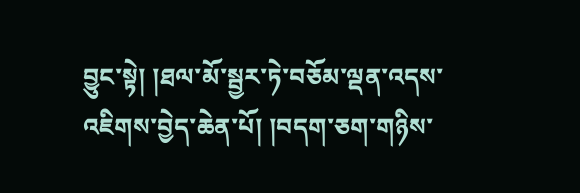བྱུང་སྟེ། །ཐལ་མོ་སྦྱར་ཏེ་བཅོམ་ལྡན་འདས་འཇིགས་བྱེད་ཆེན་པོ། །བདག་ཅག་གཉིས་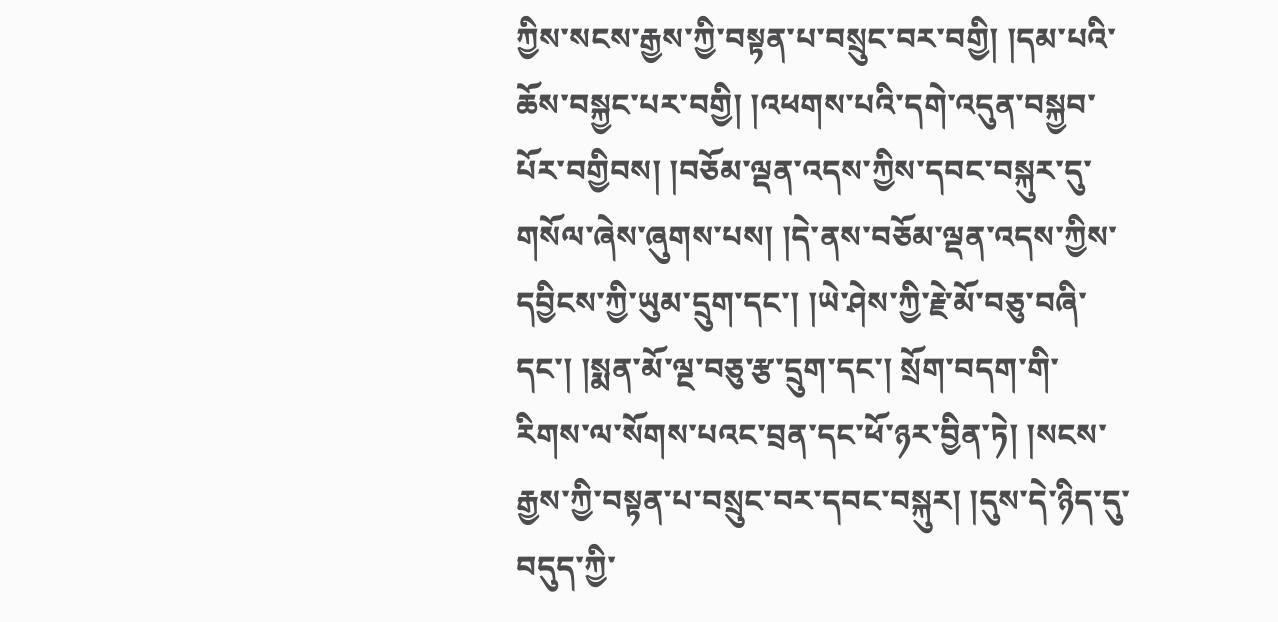ཀྱིས་སངས་རྒྱས་ཀྱི་བསྟན་པ་བསྲུང་བར་བགྱི། །དམ་པའི་ཆོས་བསྐྱང་པར་བགྱི། །འཕགས་པའི་དགེ་འདུན་བསྐྱབ་པོར་བགྱིབས། །བཅོམ་ལྡན་འདས་ཀྱིས་དབང་བསྐུར་དུ་གསོལ་ཞེས་ཞུགས་པས། །དེ་ནས་བཅོམ་ལྡན་འདས་ཀྱིས་དབྱིངས་ཀྱི་ཡུམ་དྲུག་དང་། །ཡེ་ཤེས་ཀྱི་རྗེ་མོ་བཅུ་བཞི་དང་། །སྨན་མོ་ལྔ་བཅུ་རྩ་དྲུག་དང་། སྲོག་བདག་གི་རིགས་ལ་སོགས་པའང་བྲན་དང་ཕོ་ཉར་བྱིན་ཏེ། །སངས་རྒྱས་ཀྱི་བསྟན་པ་བསྲུང་བར་དབང་བསྐུར། །དུས་དེ་ཉིད་དུ་བདུད་ཀྱི་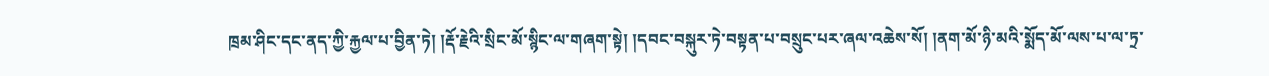ཁྲམ་ཤིང་དང་ནད་ཀྱི་རྐྱལ་པ་བྱིན་ཏེ། །རྡོ་རྗེའི་སྲིང་མོ་སྙིང་ལ་གཞག་སྟེ། །དབང་བསྐུར་ཏེ་བསྟན་པ་བསྲུང་པར་ཞལ་འཆེས་སོ། །ནག་མོ་ཉི་མའི་སྨོད་མོ་ལས་པ་ལ་ཏྲ་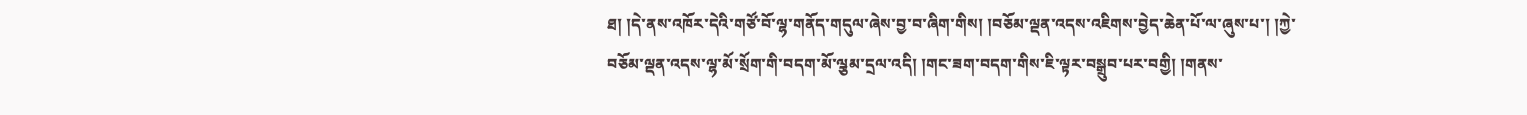ཐ། །དེ་ནས་འཁོར་དེའི་གཙོ་བོ་ལྷ་གནོད་གདུལ་ཞེས་བྱ་བ་ཞིག་གིས། །བཅོམ་ལྡན་འདས་འཇིགས་བྱེད་ཆེན་པོ་ལ་ཞུས་པ་། །ཀྱེ་བཅོམ་ལྡན་འདས་ལྷ་མོ་སྲོག་གི་བདག་མོ་ལྕམ་དྲལ་འདི། །གང་ཟག་བདག་གིས་ཇི་ལྟར་བསྒྲུབ་པར་བགྱི། །གནས་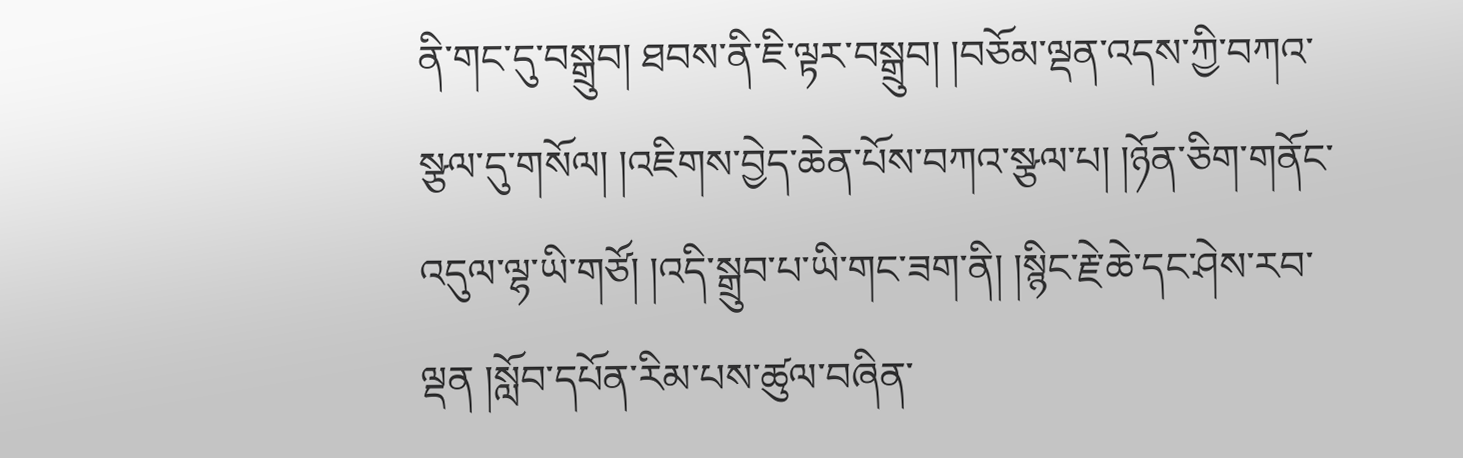ནི་གང་དུ་བསྒྲུབ། ཐབས་ནི་ཇི་ལྟར་བསྒྲུབ། །བཅོམ་ལྡན་འདས་ཀྱི་བཀའ་སྩལ་དུ་གསོལ། །འཇིགས་བྱེད་ཆེན་པོས་བཀའ་སྩལ་པ། །ཉོན་ཅིག་གནོང་འདུལ་ལྷ་ཡི་གཙོ། །འདི་སྒྲུབ་པ་ཡི་གང་ཟག་ནི། །སྙིང་རྗེ་ཆེ་དང་ཤེས་རབ་ལྡན །སློབ་དཔོན་རིམ་པས་ཚུལ་བཞིན་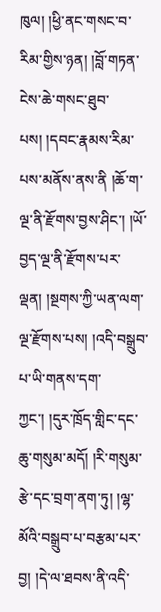ཁུལ། །ཕྱི་ནང་གསང་བ་རིམ་གྱིས་ཉན། །བློ་གཏན་ངེས་ཆེ་གསང་ཐུབ་པས། །དབང་རྣམས་རིམ་པས་མནོས་ནས་ནི །ཆོ་ག་ལྔ་ནི་རྫོགས་བྱས་ཤིང་། །ཡོ་བྱད་ལྔ་ནི་རྫོགས་པར་ལྡན། །སྔགས་ཀྱི་ཡན་ལག་ལྔ་རྫོགས་པས། །འདི་བསྒྲུབ་པ་ཡི་གནས་དག་ཀྱང་། །དུར་ཁྲོད་གླིང་དང་ཆུ་གསུམ་མདོ། །རི་གསུམ་རྩེ་དང་བྲག་ནག་ཏུ། །ལྷ་མོའི་བསྒྲུབ་པ་བརྩམ་པར་བྱ། །དེ་ལ་ཐབས་ནི་འདི་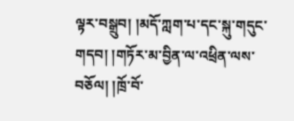ལྟར་བསྒྲུབ། །མདོ་ཀླག་པ་དང་སྐུ་གདུང་གདབ། །གཏོར་མ་བྱིན་ལ་འཕྲིན་ལས་བཅོལ། །ཁྲོ་བོ་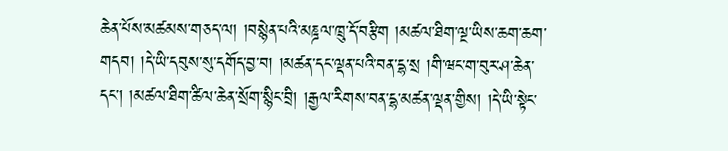ཆེན་པོས་མཚམས་གཅད་ལ། །བསྙེན་པའི་མཎྜལ་ཁྲུ་དོ་བརྩིག །མཚལ་ཐིག་ལྔ་ཡིས་ཆག་ཆག་གདབ། །དེ་ཡི་དབུས་སུ་དགོད་བྱ་བ། །མཚན་དང་ལྡན་པའི་བན་དྷ་སྲ །གི་ཝང་ག་བུར་ཤ་ཆེན་དང་། །མཚལ་ཐིག་ཚིལ་ཆེན་སྲོག་སྙིང་བྲི། །རྒྱལ་རིགས་བན་དྷ་མཚན་ལྡན་གྱིས། །དེ་ཡི་སྟེང་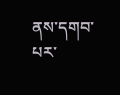ནས་དགབ་པར་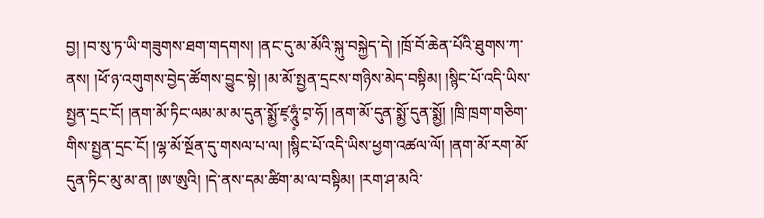བྱ། །བ་སུ་ཏ་ཡི་གཟུགས་ཐག་གདགས། །ནང་དུ་མ་མོའི་སྐུ་བསྐྱེད་དེ། །ཁྲོ་བོ་ཆེན་པོའི་ཐུགས་ཀ་ནས། །ཕོ་ཉ་འགུགས་བྱེད་ཚོགས་བྱུང་སྟེ། །མ་མོ་སྤྱན་དྲངས་གཉིས་མེད་བསྟིམ། །སྙིང་པོ་འདི་ཡིས་སྤྱན་དྲང་ངོ། །ནག་མོ་ཏིང་ལམ་མ་མ་དུན་སྨྱོ་ཛ༷ཧཱུཾ༷་བ༷་ཧོ། །ནག་མོ་དུན་སྨྱོ་དུན་སྨྱོ། །ཁྲི་ཁྲག་གཅིག་གིས་སྤྱན་དྲང་ངོ། །ལྷ་མོ་སྔོན་དུ་གསལ་པ་ལ། །སྙིང་པོ་འདི་ཡིས་ཕྱག་འཚལ་ལོ། །ནག་མོ་རག་མོ་དུན་ཏིང་མུ་མ་ན། །ཨ་ཨུའི། །དེ་ནས་དམ་ཚིག་མ་ལ་བསྟིམ། །རག་ཤ་མའི་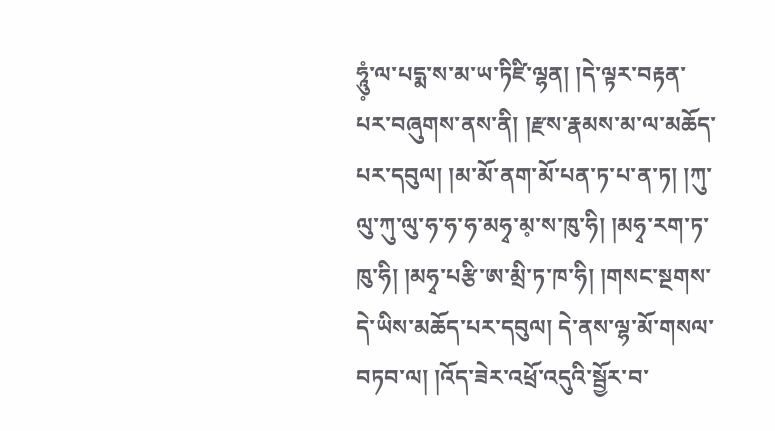ཧཱུཾ༷་ལ་པདྨ་ས་མ་ཡ་ཏིཛི་ལྷན། །དེ་ལྟར་བརྟན་པར་བཞུགས་ནས་ནི། །རྫས་རྣམས་མ་ལ་མཆོད་པར་དབུལ། །མ་མོ་ནག་མོ་པན་ཏ་པ་ན་ཏ། །ཀུ་ལུ་ཀུ་ལུ་ཧ་ཧ་ཧ་མཧྭ་མ༷་ས་ཁུ་ཧི། །མཧྭ་རག་ཏ་ཁུ་ཧི། །མཧྭ་པརྩི་ཨ་མྲི་ཏ་ཁ་ཧི། །གསང་སྔགས་དེ་ཡིས་མཆོད་པར་དབུལ། དེ་ནས་ལྷ་མོ་གསལ་བཏབ་ལ། །འོད་ཟེར་འཕྲོ་འདུའི་སྦྱོར་བ་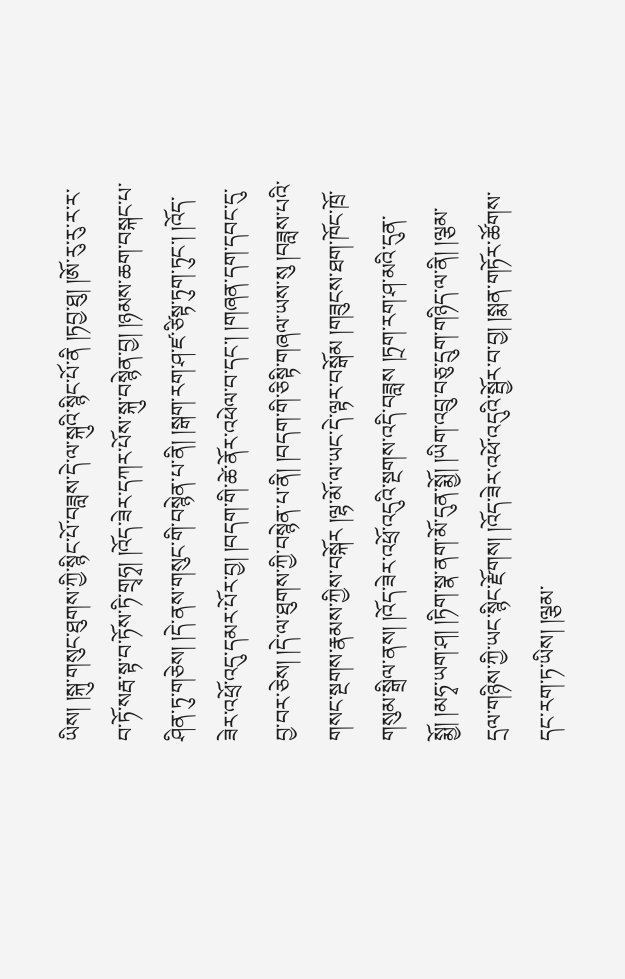ཡིས། །སྐུ་གསུང་ཐུགས་ཀྱི་སྙིང་པོ་བཟླས་དེ་ལ་སྐུའི་སྙིང་པོ་ནི །ཏབྱ་ཐུ། །ཨོ་རུ་རུ་ར་ར་བ་ཏོ་སརྦ་སྟ་བ་ཏོས་ཏི་གྲྭཧྭ། །འོད་ཟེར་དཀར་པོས་སྐུ་བསྙེན་བྱ། །ཉམས་ཆག་བསྐང་པ་ཤིན་ཏུ་གཅེས། །དེ་ནས་གསུང་གི་བསྙེན་པ་ནི། །སྒག་རག་ཤ་ཛ་ཙིསྟ་ཏུག་ཏུང་། །འོད་ཟེར་འཕྲོ་འདུ་དམར་པོར་བྱ། །བདག་གི་ཚེ་ནོར་འཕེལ་བ་དང་། །གཞན་དག་དབང་དུ་བྱ་བར་ཅེས། །དེ་ལ་ཐུགས་ཀྱི་བསྙེན་པ་ནི། །བདག་གི་ཅིསྟི་གཞལ་ཡས་སུ །བཟླས་པའི་གསང་སྔགས་རྣམས་ཀྱིས་བསྐོར །ལྷ་མོ་ལ་ཡང་དེ་ལྟར་བསྒོམ །གཟུངས་ཐག་ཁོང་ཁྲོ་གསུམ་སྒྲིལ་ནས། །འོད་ཟེར་འཕྲོ་འདུའི་སྔགས་འདི་བཟླས །ཏྲག་རག་ཤ་མའི་དུན་སྨྱོ། །མཧྭ་ཡག་ཤ། །ཏིག་སྣ་ནག་མོ་དུན་སྨྱོ། །ཡིག་འབྲུ་བཅུ་དྲུག་གཉིད་ལ་ནི། །ལྕམ་དྲལ་གཉིས་ཀྱི་ཡང་སྙིང་རྫོགས། །འོད་ཟེར་འཕོ་འདུའི་སྦྱོར་བ་བྱ། །སྨན་གཏོར་ཚོགས་དང་རག་ཏ་ཡིས། །ལྕམ་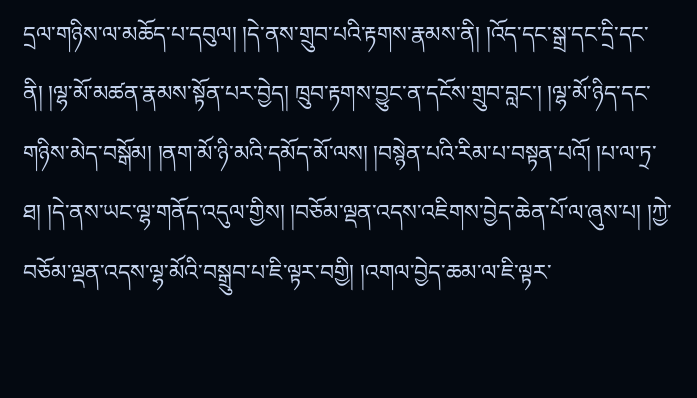དྲལ་གཉིས་ལ་མཆོད་པ་དབུལ། །དེ་ནས་གྲུབ་པའི་རྟགས་རྣམས་ནི། །འོད་དང་སྒྲ་དང་དྲི་དང་ནི། །ལྷ་མོ་མཚན་རྣམས་སྟོན་པར་བྱེད། ཁྲུབ་རྟགས་བྱུང་ན་དངོས་གྲུབ་བླང་། །ལྷ་མོ་ཉིད་དང་གཉིས་མེད་བསྒོམ། །ནག་མོ་ཉི་མའི་དམོད་མོ་ལས། །བསྙེན་པའི་རིམ་པ་བསྟན་པའོ། །པ་ལ་ཏྲ་ཐ། །དེ་ནས་ཡང་ལྷ་གནོད་འདུལ་གྱིས། །བཅོམ་ལྡན་འདས་འཇིགས་བྱེད་ཆེན་པོ་ལ་ཞུས་པ། །ཀྱེ་བཅོམ་ལྡན་འདས་ལྷ་མོའི་བསྒྲུབ་པ་ཇི་ལྟར་བགྱི། །འགལ་བྱེད་ཆམ་ལ་ཇི་ལྟར་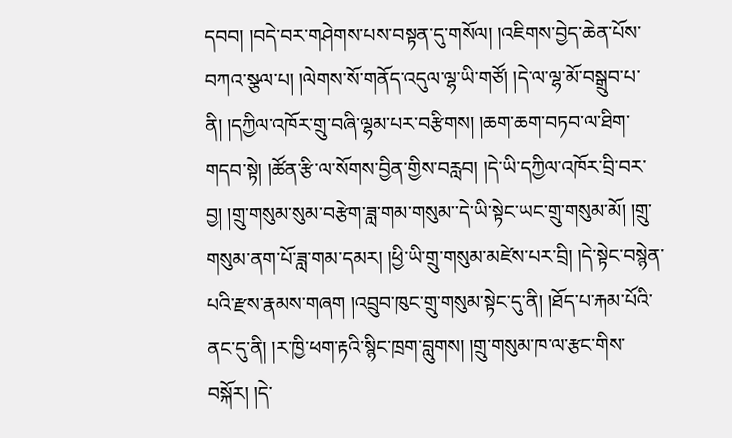དབབ། །བདེ་བར་གཤེགས་པས་བསྟན་དུ་གསོལ། །འཇིགས་བྱེད་ཆེན་པོས་བཀའ་སྩལ་པ། །ལེགས་སོ་གནོད་འདུལ་ལྷ་ཡི་གཙོ། །དེ་ལ་ལྷ་མོ་བསྒྲུབ་པ་ནི། །དཀྱིལ་འཁོར་གྲུ་བཞི་ལྷམ་པར་བརྩིགས། །ཆག་ཆག་བཏབ་ལ་ཐིག་གདབ་སྟེ། །ཚོན་རྩི་ལ་སོགས་བྱིན་གྱིས་བརླབ། །དེ་ཡི་དཀྱིལ་འཁོར་བྲི་བར་བྱ། །གྲུ་གསུམ་སུམ་བརྩེག་ཟླ་གམ་གསུམ་་དེ་ཡི་སྟེང་ཡང་གྲུ་གསུམ་མོ། །གྲུ་གསུམ་ནག་པོ་ཟླ་གམ་དམར། །ཕྱི་ཡི་གྲུ་གསུམ་མཛེས་པར་བྲི། །དེ་སྟེང་བསྙེན་པའི་རྫས་རྣམས་གཞག །འབྲུབ་ཁུང་གྲུ་གསུམ་སྟེང་དུ་ནི། །ཐོད་པ་རྐམ་པོའི་ནང་དུ་ནི། །ར་ཁྱི་ཕག་རྟའི་སྙིང་ཁྲག་བླུགས། །གྲུ་གསུམ་ཁ་ལ་རྩང་གིས་བསྐོར། །དེ་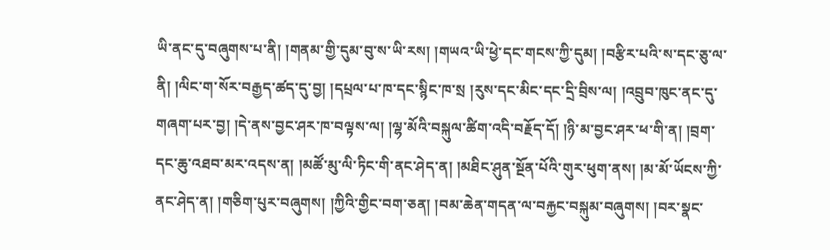ཡི་ནང་དུ་བཞུགས་པ་ནི། །གནམ་གྱི་དུམ་བུ་ས་ཡི་རས། །གཡའ་ཡི་ཕྱེ་དང་གངས་ཀྱི་དུམ། །བརྩིར་པའི་ས་དང་ཅུ་ལ་ནི། །ལིང་ག་སོར་བརྒྱད་ཚད་དུ་བྱ། །དཔྲལ་པ་ཁ་དང་སྙིང་ཁ་སྲ །རུས་དང་མིང་དང་དྲི་བྲིས་ལ། །འབྲུབ་ཁུང་ནང་དུ་གཞག་པར་བྱ། །དེ་ནས་བྱང་ཤར་ཁ་བལྟས་ལ། །ལྷ་མོའི་བསྐུལ་ཚིག་འདི་བརྗོད་དོ། །ཉི་མ་བྱང་ཤར་ཕ་གི་ན། །བྲག་དང་ཆུ་འཐབ་མར་འདས་ན། །མཚོ་མུ་ལི་ཏིང་གི་ནང་ཤེད་ན། །མཐིང་ཤུན་སྔོན་པོའི་གུར་ཕུག་ནས། །མ་མོ་ཡོངས་ཀྱི་ནང་ཤེད་ན། །གཅིག་པུར་བཞུགས། །ཀྱིའི་གྱིང་བག་ཅན། །བམ་ཆེན་གདན་ལ་བརྐྱང་བསྐུམ་བཞུགས། །བར་སྣང་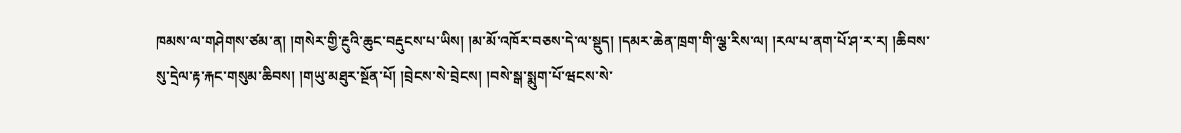ཁམས་ལ་གཤེགས་ཙམ་ན། །གསེར་གྱི་རྔུའི་ཆུང་བརྡུངས་པ་ཡིས། །མ་མོ་འཁོར་བཅས་དེ་ལ་སྡུད། །དམར་ཆེན་ཁྲག་གི་ལྕ་རིས་ལ། །རལ་པ་ནག་པོ་ཤ་ར་ར། །ཆིབས་སུ་དྲེལ་རྟ་རྐང་གསུམ་ཆིབས། །གཡུ་མཐུར་སྔོན་པོ། །བྲེངས་སེ་བྲེངས། །བསེ་སྒ་སྨུག་པོ་ཝངས་སེ་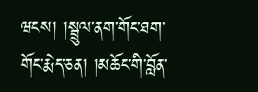ཝངས། །སྦྲུལ་ནག་གོང་ཐག་གོང་རྨེད་ཅན། །མཆོང་གི་བློན་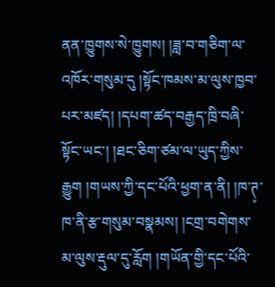ནན་ཁྱུགས་སེ་ཁྱུགས། །ཟླ་བ་གཅིག་ལ་འཁོར་གསུམ་དུ །སྟོང་ཁམས་མ་ལུས་ཁྱབ་པར་མཛད། །དཔག་ཚད་བརྒྱད་ཁྲི་བཞི་སྟོང་ཡང་། །ཐང་ཅིག་ཙམ་ལ་ཡུད་ཀྱིས་རྒྱུག །གཡས་ཀྱི་དང་པོའི་ཕྱག་ན་ནི། །ཁ་ཊ༷་ཁ་ནི་རྩ་གསུམ་བསྣམས། །ངགྲ་བགེགས་མ་ལུས་རྡུལ་དུ་རློག །གཡོན་གྱི་དང་པོའི་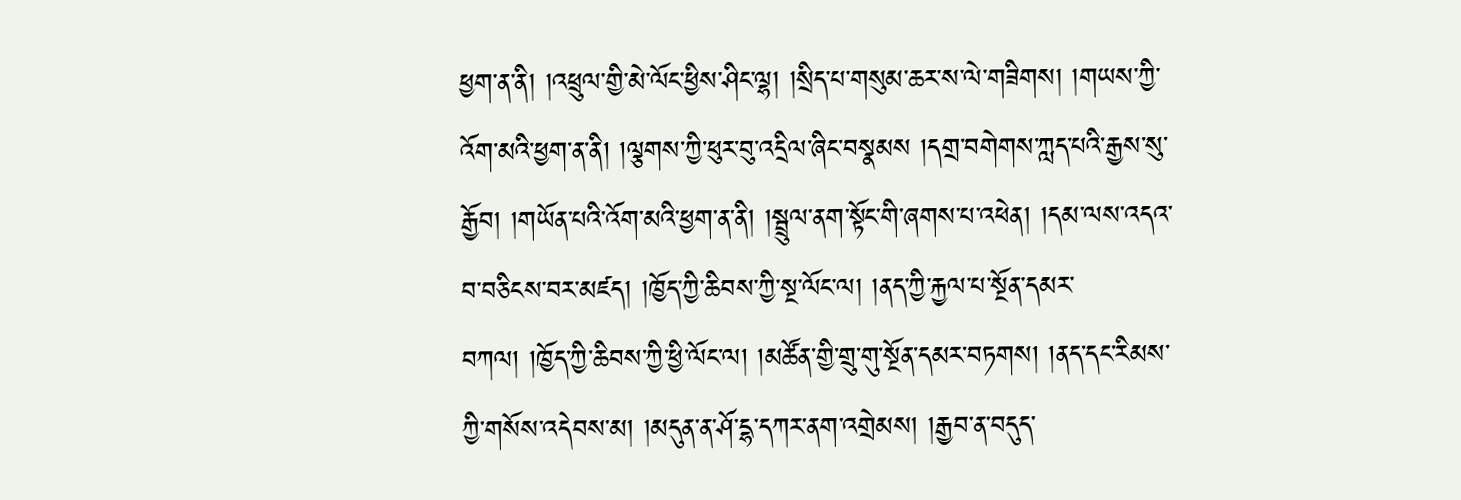ཕྱག་ན་ནི། །འཕྲུལ་གྱི་མེ་ལོང་ཕྱིས་ཤིང་ལྷ། །སྲིད་པ་གསུམ་ཆར་ས་ལེ་གཟིགས། །གཡས་ཀྱི་འོག་མའི་ཕྱག་ན་ནི། །ལྕགས་ཀྱི་ཕུར་བུ་འདྲིལ་ཞིང་བསྣམས །དགྲ་བགེགས་ཀླད་པའི་རྒྱས་སུ་རྒྱོབ། །གཡོན་པའི་འོག་མའི་ཕྱག་ན་ནི། །སྦྲུལ་ནག་སྟོང་གི་ཞགས་པ་འཕེན། །དམ་ལས་འདའ་བ་བཅིངས་བར་མཛད། །ཁྱོད་ཀྱི་ཆིབས་ཀྱི་སྔ་ལོང་ལ། །ནད་ཀྱི་རྐྱལ་པ་སྔོན་དམར་བཀལ། །ཁྱོད་ཀྱི་ཆིབས་ཀྱི་ཕྱི་ལོང་ལ། །མཚོན་གྱི་གྲུ་གུ་སྔོན་དམར་བཏགས། །ནད་དང་རིམས་ཀྱི་གསོས་འདེབས་མ། །མདུན་ན་ཤོ་དྷ་དཀར་ནག་འགྲེམས། །རྒྱབ་ན་བདུད་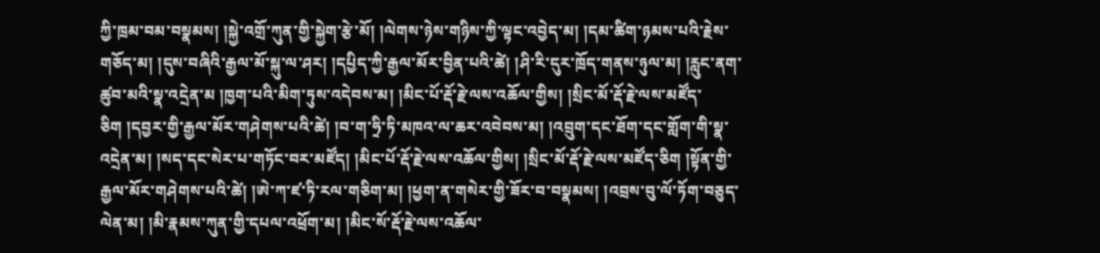ཀྱི་ཁྲམ་བམ་བསྣམས། །སྐྱེ་འགྲོ་ཀུན་གྱི་སྐྱེག་རྩེ་མོ། །ལེགས་ཉེས་གཉིས་ཀྱི་ལྟང་འབྱེད་མ། །དམ་ཚིག་ཉམས་པའི་རྗེས་གཅོད་མ། །དུས་བཞིའི་རྒྱལ་མོ་སྐུ་ལ་ཤར། །དཔྱིད་ཀྱི་རྒྱལ་མོར་བྱིན་པའི་ཚེ། །ཤི་རི་དུར་ཁྲོད་གནས་ཉུལ་མ། །རླུང་ནག་ཚུབ་མའི་སྣ་འདྲེན་མ །ཁྱག་པའི་མིག་ཏུས་འདེབས་མ། །མིང་པོ་རྡོ་རྗེ་ལས་འཆོལ་གྱིས། །སྲིང་མོ་རྡོ་རྗེ་ལས་མཛོད་ཅིག །དབྱར་གྱི་རྒྱལ་མོར་གཤེགས་པའི་ཚེ། །བ་ག་ཧྲི་ཏི་མཁའ་ལ་ཆར་འབེབས་མ། །འབྲུག་དང་ཐོག་དང་གློག་གི་སྣ་འདྲེན་མ། །སད་དང་སེར་པ་གཏོང་བར་མཛོད། །མིང་པོ་རྡོ་རྗེ་ལས་འཆོལ་གྱིས། །སྲིང་མོ་རྡོ་རྗེ་ལས་མཛོད་ཅིག །སྟོན་གྱི་རྒྱལ་མོར་གཤེགས་པའི་ཚེ། །ཨེ་ཀ་ཛ་ཏི་རལ་གཅིག་མ། །ཕྱག་ན་གསེར་གྱི་ཟོར་བ་བསྣམས། །འབྲས་བུ་ལོ་ཏོག་བཅུད་ལེན་མ། །མི་རྣམས་ཀུན་གྱི་དཔལ་འཕྲོག་མ། །མིང་སོ་རྡོ་རྗེ་ལས་འཆོལ་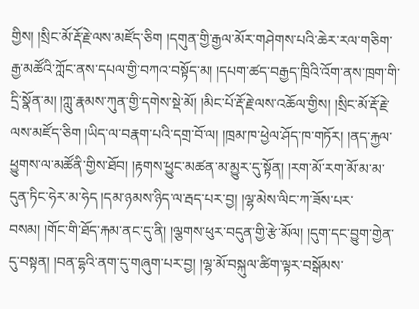གྱིས། །སྲིང་མོ་རྡོ་རྗེ་ལས་མཛོད་ཅིག །དགུན་གྱི་རྒྱལ་མོར་གཤེགས་པའི་ཆེར་རལ་གཅིག་རྒྱ་མཚོའི་ཀློང་ནས་དཔལ་གྱི་བཀའ་བསྟོད་མ། །དཔག་ཚད་བརྒྱད་ཁྲིའི་འོག་ནས་ཁྲག་གི་དྲི་སྣོན་མ། །ཀླུ་རྣམས་ཀུན་གྱི་དགེས་སྡེ་མོ། །མིང་པོ་རྡོ་རྗེ་ལས་འཆོལ་གྱིས། །སྲིང་མོ་རྡོ་རྗེ་ལས་མཛོད་ཅིག །ཡིད་ལ་བརྣག་པའི་དགྲ་བོ་ལ། །ཁྲམ་ཁ་ཕྱེལ་ཤོད་ཁ་གཏོར། །ནད་རྐྱལ་ཕྱུགས་ལ་མཚོནི་གྱིས་ཐོབ། །རྟགས་ཕྱུང་མཚན་མ་མྱུར་དུ་སྟོན། །རག་མོ་རག་མོ་མ་མ་དུན་ཏིང་ཧེར་མ་ཧེད །དམ་ཉམས་ཉིད་ལ་རྦད་པར་བྱ། །ལྷ་མེས་ལིང་ཀ་ཟོས་པར་བསམ། །གོང་གི་ཐོད་རྐམ་ནང་དུ་ནི། །ལྕགས་ཕུར་བདུན་གྱི་རྩེ་མོལ། །དུག་དང་བྱུག་གྱེན་དུ་བསྟན། །བན་དྷའི་ནག་དུ་གཞུག་པར་བྱ། །ལྷ་མོ་བསྐུལ་ཚིག་ལྟར་བསྒོམས་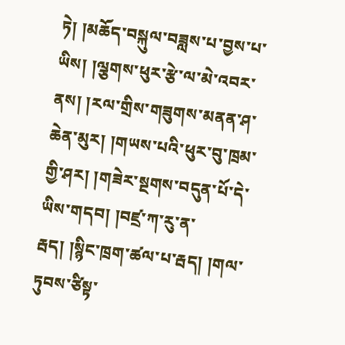ཏེ། །མཆོད་བསྐུལ་བཟླས་པ་བྱས་པ་ཡིས། །ལྕགས་ཕུར་རྩེ་ལ་མེ་འབར་ནས། །རལ་གྲིས་གཟུགས་མནན་ཤ་ཆེན་མུར། །གཡས་པའི་ཕུར་བུ་ཁྲམ་གྱི་ཤར། །གཟེར་སྔགས་བདུན་པོ་དེ་ཡིས་གདབ། །བཛྲ་ཀ་རུ་ན་རྦད། །སྙིང་ཁྲག་ཚལ་པ་རྦད། །གལ་ཏུབས་ཙིསྟ་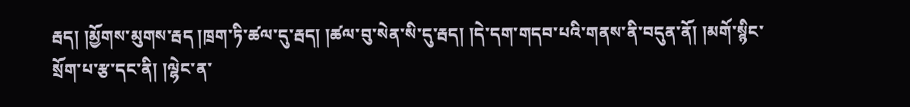རྦད། །མྱོགས་མུགས་རྦད །ཁྲག་ཏི་ཚལ་དུ་རྦད། །ཚལ་བུ་སེན་སི་དུ་རྦད། །དེ་དག་གདབ་པའི་གནས་ནི་བདུན་ནོ། །མགོ་སྙིང་སྲོག་པ་རྩ་དང་ནི། །ལྷེང་ན་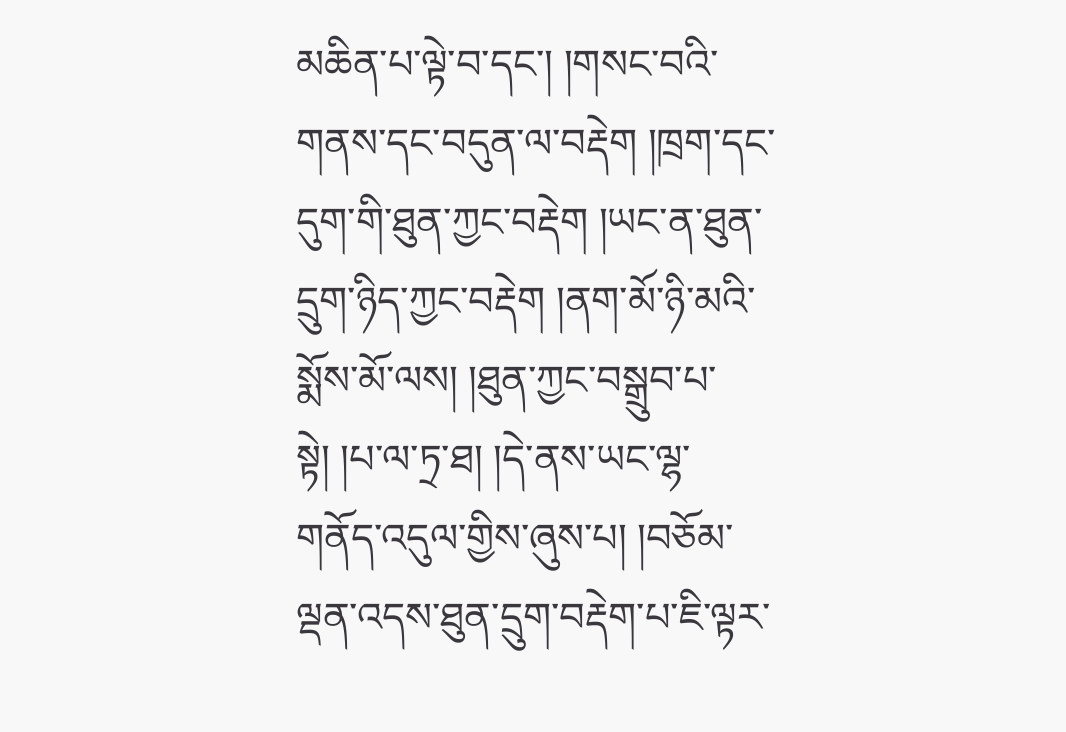མཆིན་པ་ལྟེ་བ་དང་། །གསང་བའི་གནས་དང་བདུན་ལ་བརྡེག །ཁྲག་དང་དུག་གི་ཐུན་ཀྱང་བརྡེག །ཡང་ན་ཐུན་དྲུག་ཉིད་ཀྱང་བརྡེག །ནག་མོ་ཉི་མའི་སྨོས་མོ་ལས། །ཐུན་ཀྱང་བསྒྲུབ་པ་སྟེ། །པ་ལ་ཏྲ་ཐ། །དེ་ནས་ཡང་ལྷ་གནོད་འདུལ་གྱིས་ཞུས་པ། །བཅོམ་ལྡན་འདས་ཐུན་དྲུག་བརྡེག་པ་ཇི་ལྟར་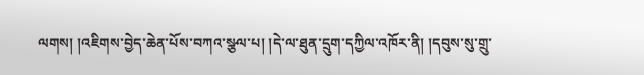ལགས། །འཇིགས་བྱེད་ཆེན་པོས་བཀའ་སྩལ་པ། །དེ་ལ་ཐུན་དྲུག་དཀྱིལ་འཁོར་ནི། །དབུས་སུ་གྲུ་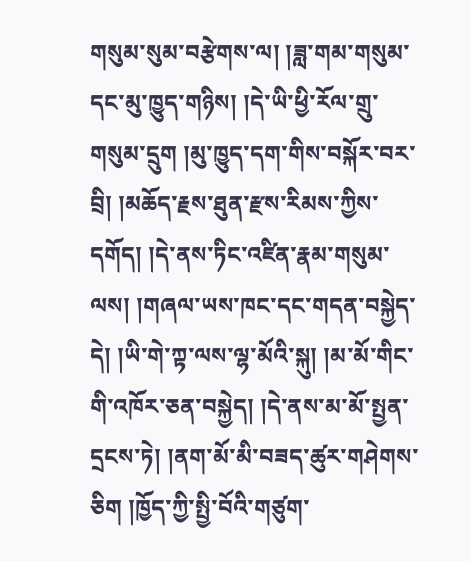གསུམ་སུམ་བརྩེགས་ལ། །ཟླ་གམ་གསུམ་དང་མུ་ཁྱུད་གཉིས། །དེ་ཡི་ཕྱི་རོལ་གྲུ་གསུམ་དྲུག །མུ་ཁྱུད་དག་གིས་བསྐོར་བར་བྲི། །མཆོད་རྗས་ཐུན་རྫས་རིམས་ཀྱིས་དགོད། །དེ་ནས་ཏིང་འཛིན་རྣམ་གསུམ་ལས། །གཞལ་ཡས་ཁང་དང་གདན་བསྐྱེད་དེ། །ཡི་གེ་ཀྟ་ལས་ལྷ་མོའི་སྐུ། །མ་མོ་གིང་གི་འཁོར་ཅན་བསྐྱེད། །དེ་ནས་མ་མོ་སྤྱན་དྲངས་ཏེ། །ནག་མོ་མི་བཟད་ཚུར་གཤེགས་ཅིག །ཁྱོད་ཀྱི་སྤྱི་བོའི་གཙུག་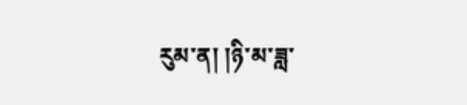རུམ་ན། །ཉི་མ་ཟླ་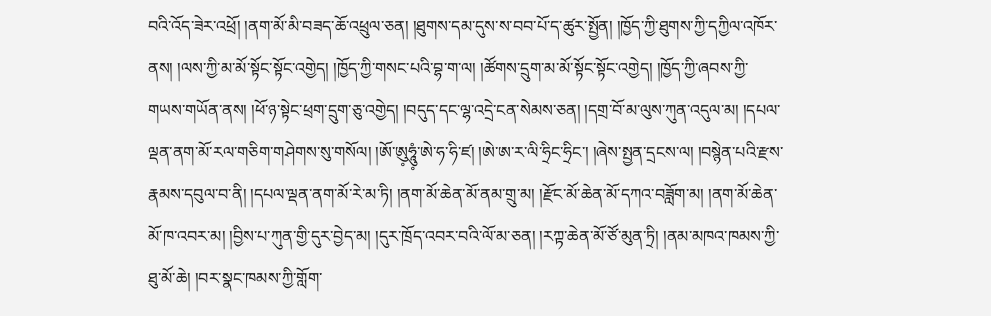བའི་འོད་ཟེར་འཕྲོ། །ནག་མོ་མི་བཟད་ཆོ་འཕྲུལ་ཅན། །ཐུགས་དམ་དུས་ས་བབ་པོ་ད་ཚུར་སྤྱོན། །ཁྱོད་ཀྱི་ཐུགས་ཀྱི་དཀྱིལ་འཁོར་ནས། །ལས་ཀྱི་མ་མོ་སྟོང་སྟོང་འགྱེད། །ཁྱོད་ཀྱི་གསང་པའི་བྷ་ག་ལ། །ཚོགས་དྲུག་མ་མོ་སྟོང་སྟོང་འགྱེད། །ཁྱོད་ཀྱི་ཞབས་ཀྱི་གཡས་གཡོན་ནས། །ཕོ་ཉ་སྟེང་ཕྲག་དྲུག་ཅུ་འགྱེད། །བདུད་དང་ལྷ་འདྲེ་ངན་སེམས་ཅན། །དགྲ་བོ་མ་ལུས་ཀུན་འདུལ་མ། །དཔལ་ལྡན་ནག་མོ་རལ་གཅིག་གཤེགས་སུ་གསོལ། །ཨོ་ཨུ༷ཧཱུཾ༷་ཨེ་ཧ་ཧི་ཛ། །ཨེ་ཨ་ར་ལི་ཧྲིང་ཧྲིང་། །ཞེས་སྤྱན་དྲངས་ལ། །བསྙེན་པའི་རྫས་རྣམས་དབུལ་བ་ནི། །དཔལ་ལྡན་ནག་མོ་རེ་མ་ཏི། །ནག་མོ་ཆེན་མོ་ནམ་གྲུ་མ། །རྫོང་མོ་ཆེན་མོ་དཀའ་བཟློག་མ། །ནག་མོ་ཆེན་མོ་ཁ་འབར་མ། །བྱིས་པ་ཀུན་གྱི་དུར་བྱེད་མ། །དུར་ཁྲོད་འབར་བའི་ལོ་མ་ཅན། །རཀྟ་ཆེན་མོ་ཙོ་མུན་ཏྲི། །ནམ་མཁའ་ཁམས་ཀྱི་ཐུ་མོ་ཆེ། །བར་སྣང་ཁམས་ཀྱི་གློག་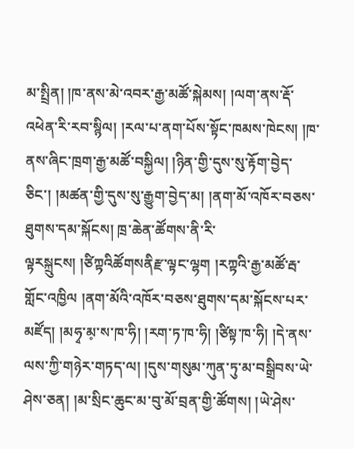མ་སྤྲིན། །ཁ་ནས་མེ་འབར་རྒྱ་མཚོ་སྐེམས། །ལག་ནས་རྡོ་འཕེན་རི་རབ་སྙིལ། །རལ་པ་ནག་པོས་སྟོང་ཁམས་ཁེངས། །ཁ་ནས་ཞིང་ཁྲག་རྒྱ་མཚོ་བསྐྱིལ། །ཉིན་གྱི་དུས་སུ་རྟོག་བྱེད་ཅིང་། །མཚན་གྱི་དུས་སུ་རྒྱུག་བྱེད་མ། །ནག་མོ་འཁོར་བཅས་ཐུགས་དམ་སྐོངས། ཁྲ་ཆེན་ཚོགས་ནི་རི་ལྟརསྐྲུངས། །ཙིཀྟའིཚོགསནིརྫ་ལྟང་ལྷག །རཀྟའི་རྒྱ་མཚོ་རྦ་གློང་འཁྱིལ །ནག་མོའི་འཁོར་བཅས་ཐུགས་དམ་སྐོངས་པར་མཛོད། །མཧྭ་མ༷་ས་ཁ་ཧི། །རག་ཏ་ཁ་ཧི། །ཙིསྟ་ཁ་ཧི། །དེ་ནས་ལས་ཀྱི་གཉེར་གཏད་ལ། །དུས་གསུམ་ཀུན་ཏུ་མ་བསྒྲིབས་ཡེ་ཤེས་ཅན། །མ་སྲིང་ཆུང་མ་བུ་མོ་བྲན་གྱི་ཚོགས། །ཡེ་ཤེས་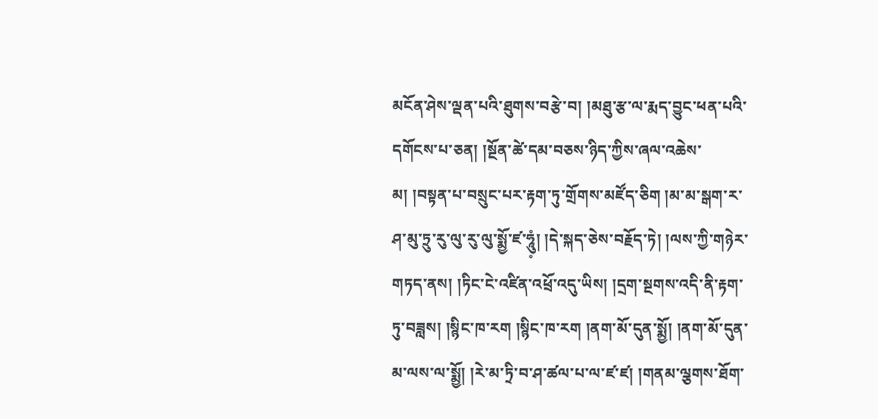མངོན་ཤེས་ལྡན་པའི་ཐུགས་བརྩེ་བ། །མཐུ་རྩ་ལ་རྨད་བྱུང་ཕན་པའི་དགོངས་པ་ཅན། །སྔོན་ཚེ་དམ་བཅས་ཉིད་ཀྱིས་ཞལ་འཆེས་མ། །བསྟན་པ་བསྲུང་པར་རྟག་ཏུ་གྲོགས་མཛོད་ཅིག །མ་མ་སྒག་ར་ཤ་མུ་ཏྲུ་རུ་ལུ་རུ་ལུ་སྨྱོ་ཛ་ཧཱུཾ༷། །དེ་སྐད་ཅེས་བརྗོད་ཏེ། །ལས་ཀྱི་གཉེར་གཏད་ནས། །ཏིང་ངེ་འཛིན་འཕྲོ་འདུ་ཡིས། །དྲག་སྔགས་འདི་ནི་རྟག་ཏུ་བཟླས། །སྙིང་ཁ་རག །སྙིང་ཁ་རག །ནག་མོ་དུན་སྨྱོ། །ནག་མོ་དུན་མ་ལས་ལ་སྨྱོ། །རེ་མ་ཏྲི་བ་ཤ་ཚལ་པ་ལ་ཛ་ཛ། །གནམ་ལྕགས་ཐོག་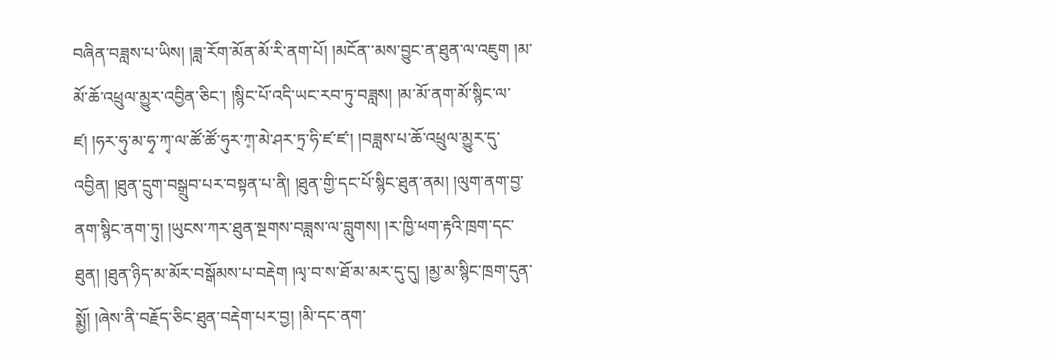བཞིན་བཟླས་པ་ཡིས། །ཟླ་རོག་མོན་མོ་རི་ནག་པོ། །མངོན་་མས་བྱུང་ན་ཐུན་ལ་འཇུག །མ་མོ་ཆོ་འཕྲུལ་མྱུར་འབྱིན་ཅིང་། །སྙིང་པོ་འདི་ཡང་རབ་ཏུ་བཟླས། །མ་མོ་ནག་མོ་སྙིང་ལ་ཛ། །ཧར་ཧུ་མ་ཧྭ་ཀྭ་ལ་ཚོ་ཚོ་ཧུར་ཀ༷་མེ་ཤར་ཏྲ་ཧི་ཛ་ཛ་། །བཟླས་པ་ཆོ་འཕྲུལ་མྱུར་དུ་འབྱིན། །ཐུན་དྲུག་བསྒྲུབ་པར་བསྟན་པ་ནི། །ཐུན་གྱི་དང་པོ་སྙིང་ཐུན་ནམ། །ལུག་ནག་བྱ་ནག་སྙིང་ནག་ཏུ། །ཡུངས་ཀར་ཐུན་སྔགས་བཟླས་ལ་བླུགས། །ར་ཁྱི་ཕག་རྟའི་ཁྲག་དང་ཐུན། །ཐུན་ཉིད་མ་མོར་བསྒོམས་པ་བརྡེག །ལྭ་བ་ས་ཐོ་མ་མར་དུ་དུ། །མྱ་མ་སྙིང་ཁྲག་དུན་སྨྱོ། །ཞེས་ནི་བརྗོད་ཅིང་ཐུན་བརྡེག་པར་བྱ། །མི་དང་ནག་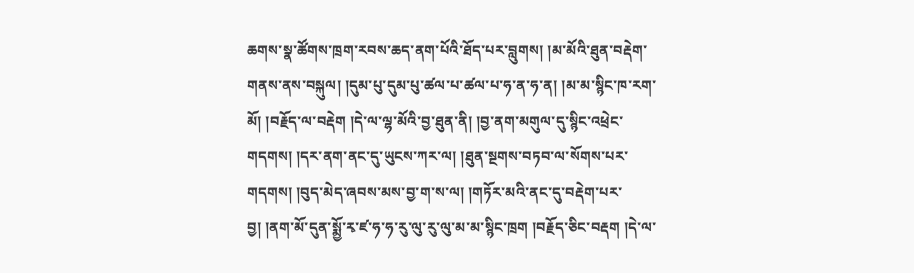ཆགས་སྣ་ཚོགས་ཁྲག་རབས་ཆད་ནག་པོའི་ཐོད་པར་བླུགས། །མ་མོའི་ཐུན་བརྡེག་གནས་ནས་བསྐུལ། །དུམ་པུ་དུམ་པུ་ཚལ་པ་ཚལ་པ་ཧ་ན་ཧ་ན། །མ་མ་སྙིང་ཁ་རག་མོ། །བརྗོད་ལ་བརྡེག །དེ་ལ་ལྷ་མོའི་བྱ་ཐུན་ནི། །བྱ་ནག་མགུལ་དུ་སྙིང་འཕྲེང་གདགས། །དར་ནག་ནང་དུ་ཡུངས་ཀར་ལ། །ཐུན་སྔགས་བཏབ་ལ་སོགས་པར་གདགས། །བུད་མེད་ཞབས་མས་བྱ་ག་ས་ལ། །གཏོར་མའི་ནང་དུ་བརྡེག་པར་བྱ། །ནག་མོ་དུན་སྨྱོ་རྭ་ཛ་ཧ་ཧ་རུ་ལུ་རུ་ལུ་མ་མ་སྙིང་ཁྲག །བརྗོད་ཅིང་བརྡག །དེ་ལ་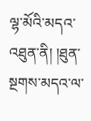ལྷ་མོའི་མདའ་འཐུན་ནི། །ཐུན་སྔགས་མདའ་ལ་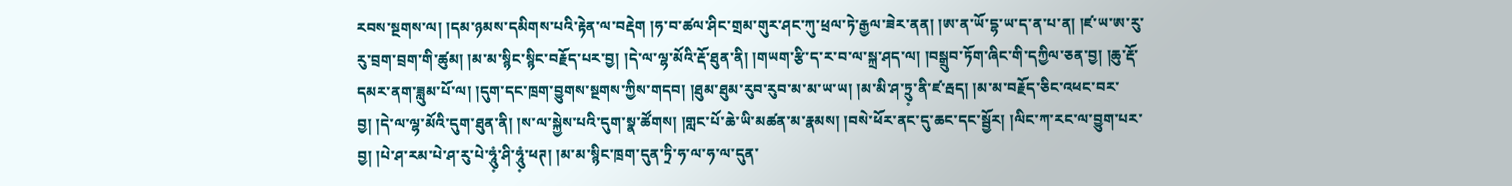རབས་སྔགས་ལ། །དམ་ཉམས་དམིགས་པའི་རྟེན་ལ་བརྡེག །ཧ་བ་ཚལ་ཤིང་གྲམ་གུར་ཤང་ཀུ་ཕྲལ་ཏེ་རྒྱལ་ཟེར་ནན། །ཨ་ན་ཡོ་དྷ་ཡ་ད་ན་པ་ན། །ཛ་ཡ་ཨ་རུ་རུ་བྲག་བྲག་གི་ཚུམ། །མ་མ་སྙིང་སྙིང་བརྗོད་པར་བྱ། །དེ་ལ་ལྷ་མོའི་རྡོ་ཐུན་ནི། །གཡག་རྩི་ད་ར་བ་ལ་སྐྲ་ཤད་ལ། །བསྒྲུབ་ཏོག་ཞིང་གི་དཀྱིལ་ཅན་བྱ། །ཆུ་རྡོ་དམར་ནག་ཟླུམ་པོ་ལ། །དུག་དང་ཁྲག་བྱུགས་སྔགས་ཀྱིས་གདབ། །ཐུམ་ཐུམ་རུབ་རུབ་མ་མ་ཡ་ཡ། །མ་མི་ཤ་ཏྲུ༷་ནི་ཛ་རྦད། །མ་མ་བརྗོད་ཅིང་འཕང་བར་བྱ། །དེ་ལ་ལྷ་མོའི་དུག་ཐུན་ནི། །ས་ལ་སྐྱེས་པའི་དུག་སྣ་ཚོགས། །གླང་པོ་ཆེ་ཡི་མཚན་མ་རྣམས། །བསེ་ཕོར་ནང་དུ་ཆང་དང་སྦྱོར། །ལིང་ཀ་རང་ལ་བྱུག་པར་བྱ། །པེ་ཤ་རམ་པེ་ཤ་རུ་པེ་ཧཱུཾ༷་ཤི་ཧཱུཾ༷་ཕཊ། །མ་མ་སྙིང་ཁྲག་དུན་ཏྲི་ཧ་ལ་ཧ་ལ་དུན་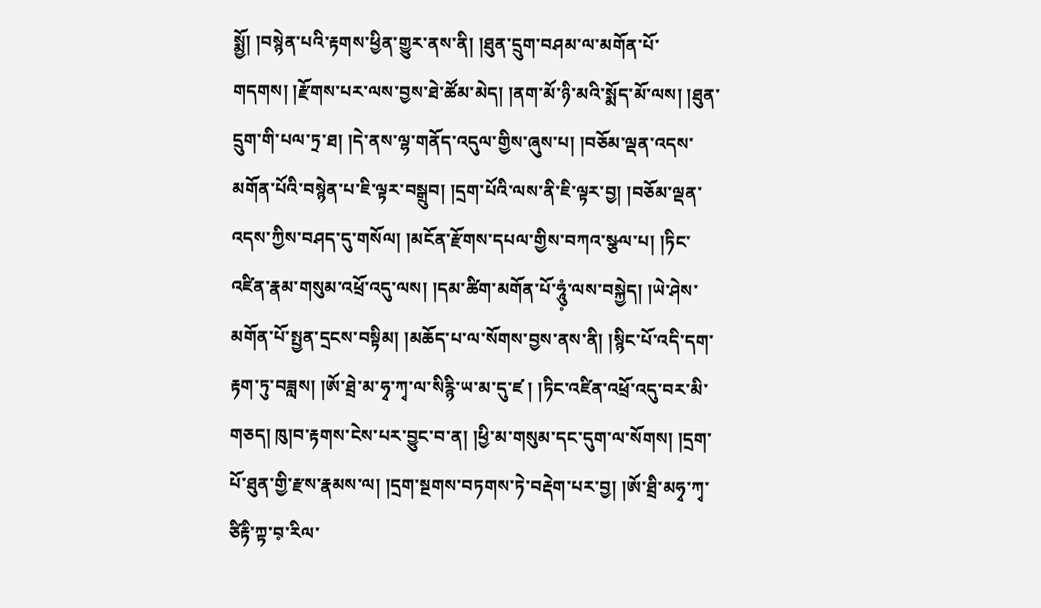སྨྱོ། །བསྙེན་པའི་རྟགས་ཕྱིན་གྱུར་ནས་ནི། །ཐུན་དྲུག་བཤམ་ལ་མགོན་པོ་གདགས། །རྫོགས་པར་ལས་བྱས་ཐེ་ཚོམ་མེད། །ནག་མོ་ཉི་མའི་སྨོད་མོ་ལས། །ཐུན་དྲུག་གི་པལ་ཏྲ་ཐ། །དེ་ནས་ལྷ་གནོད་འདུལ་གྱིས་ཞུས་པ། །བཅོམ་ལྡན་འདས་མགོན་པོའི་བསྙེན་པ་ཇི་ལྟར་བསྒྲུབ། །དྲག་པོའི་ལས་ནི་ཇི་ལྟར་བྱ། །བཅོམ་ལྡན་འདས་ཀྱིས་བཤད་དུ་གསོལ། །མངོན་རྫོགས་དཔལ་གྱིས་བཀའ་སྩལ་པ། །ཏིང་འཛིན་རྣམ་གསུམ་འཕྲོ་འདུ་ལས། །དམ་ཚིག་མགོན་པོ་ཧཱུཾ༷་ལས་བསྐྱེད། །ཡེ་ཤེས་མགོན་པོ་སྤྱན་དྲངས་བསྟིམ། །མཆོད་པ་ལ་སོགས་བྱས་ནས་ནི། །སྙིང་པོ་འདི་དག་རྟག་ཏུ་བཟླས། །ཨོ་ཐྲེ་མ་ཧྭ་ཀྭ་ལ་སིརྙི་ཡ་མ་དུ་ཛ ། །ཏིང་འཛིན་འཕྲོ་འདུ་བར་མི་གཅད། ཁུ།བ་རྟགས་ངེས་པར་བྱུང་བ་ན། །ཕྱི་མ་གསུམ་དང་དུག་ལ་སོགས། །དྲག་པོ་ཐུན་གྱི་རྫས་རྣམས་ལ། །དྲག་སྔགས་བཏགས་ཏེ་བརྡེག་པར་བྱ། །ཨོ་ཐྲི་མཧྭ་ཀྭ་ཙིརྟི་ཀྟ་བ༷་རིལ་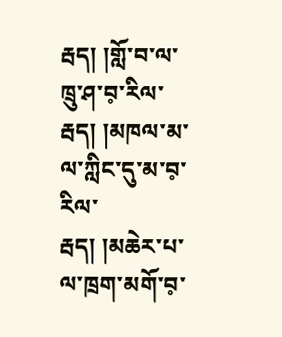རྦད། །གློ་བ་ལ་ཁྲུ་ཤ་བ༷་རིལ་རྦད། །མཁལ་མ་ལ་ཀླིང་དུ་མ་བ༷་རིལ་རྦད། །མཆེར་པ་ལ་ཁྲག་མགོ་བ༷་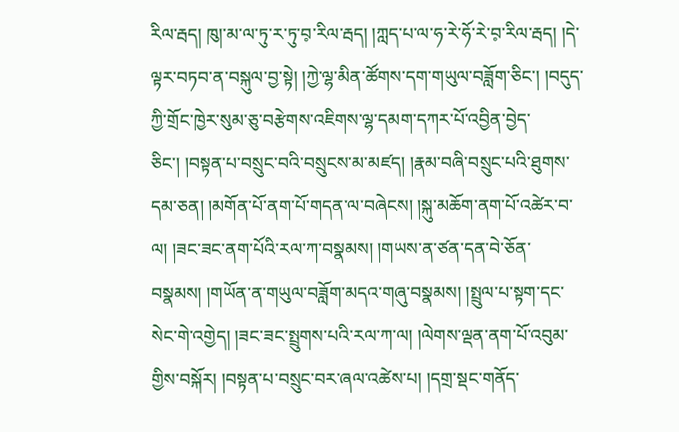རིལ་རྦད། ཁུ།་མ་ལ་ཏུ་ར་ཏུ་བ༷་རིལ་རྦད། །ཀླད་པ་ལ་ཧ་རེ་ཧོ་རེ་བ༷་རིལ་རྦད། །དེ་ལྟར་བཏབ་ན་བསྐུལ་བྱ་སྟེ། །ཀྱེ་ལྷ་མིན་ཚོགས་དག་གཡུལ་བཟློག་ཅིང་། །བདུད་ཀྱི་གྲོང་ཁྱེར་སུམ་ཅུ་བརྩེགས་འཇིགས་ལྷ་དམག་དཀར་པོ་འབྱིན་བྱེད་ཅིང་། །བསྟན་པ་བསྲུང་བའི་བསྲུངས་མ་མཛད། །རྣམ་བཞི་བསྲུང་པའི་ཐུགས་དམ་ཅན། །མགོན་པོ་ནག་པོ་གདན་ལ་བཞེངས། །སྐུ་མཆོག་ནག་པོ་འཚེར་བ་ལ། །ཟང་ཟང་ནག་པོའི་རལ་ཀ་བསྣམས། །གཡས་ན་ཙན་དན་བེ་ཅོན་བསྣམས། །གཡོན་ན་གཡུལ་བཟློག་མདའ་གཞུ་བསྣམས། །སྤྲུལ་པ་སྟག་དང་སེང་གེ་འགྱེད། །ཟང་ཟང་སྤྲུགས་པའི་རལ་ཀ་ལ། །ལེགས་ལྡན་ནག་པོ་འབུམ་གྱིས་བསྐོར། །བསྟན་པ་བསྲུང་བར་ཞལ་འཚེས་པ། །དགྲ་སྡང་གནོད་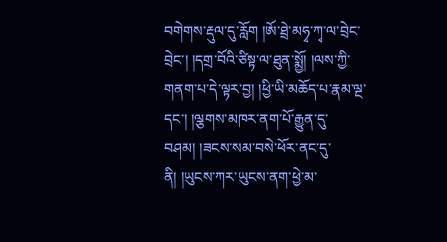བགེགས་རྡུལ་དུ་རློག །ཨོ་ཐྲེ་མཧྭ་ཀྭ་ལ་བྲེང་བྲེང་། །དགྲ་བོའི་ཙིསྟ་ལ་ཐུན་སྨྱོ། །ལས་ཀྱི་གནག་པ་དེ་ལྟར་བྱ། །ཕྱི་ཡི་མཆོད་པ་རྣམ་ལྔ་དང་། །ལྕགས་མཁར་ནག་པོ་རྒྱུན་དུ་བཤམ། །ཟངས་སམ་བསེ་ཕོར་ནང་དུ་ནི། །ཡུངས་ཀར་ཡུངས་ནག་ཕྱེ་མ་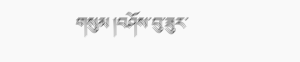གསུམ །བཤོས་བུ་ཟུར་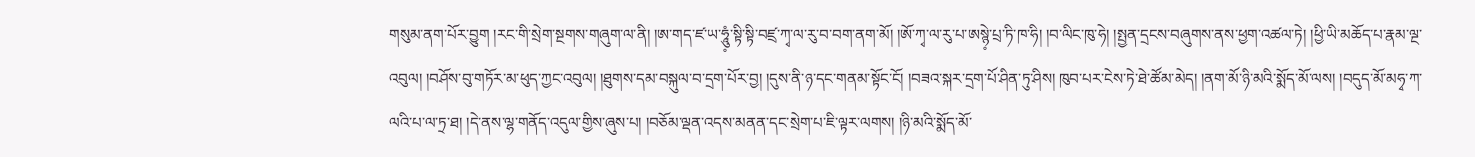གསུམ་ནག་པོར་བྱུག །རང་གི་སྲེག་སྔགས་གཞུག་ལ་ནི། །ཨ་གད་ཛ་ཡ་ཧཱུཾ༷་སྟི་སྟི་བཛྲ་ཀྭ་ལ་རུ་བ་བག་ནག་མོ། །ཨོ་ཀྭ་ལ་རུ་པ་ཨསྙེ༷་པྲ་ཏི་ཁ་ཧི། །བ་ལིང་ཁུ་ཧེ། །སྤྱན་དྲངས་བཞུགས་ནས་ཕྱག་འཚལ་ཏེ། །ཕྱི་ཡི་མཆོད་པ་རྣམ་ལྔ་འབུལ། །བཤོས་བུ་གཏོར་མ་ཕུད་ཀྱང་འབུལ། །ཐུགས་དམ་བསྐུལ་བ་དྲག་པོར་བྱ། །དུས་ནི་ཉ་དང་གནམ་སྟོང་ངོ། །བཟའ་སྐར་དྲག་པོ་ཤིན་ཏུ་ཤིས། ཁུབ་པར་ངེས་ཏེ་ཐེ་ཚོམ་མེད། །ནག་མོ་ཉི་མའི་སྨོད་མོ་ལས། །བདུད་མོ་མཧྭ་ཀ་ལའི་པ་ལ་ཏྲ་ཐ། །དེ་ནས་ལྷ་གནོད་འདུལ་གྱིས་ཞུས་པ། །བཅོམ་ལྡན་འདས་མནན་དང་སྲེག་པ་ཇི་ལྟར་ལགས། །ཉི་མའི་སྨོད་མོ་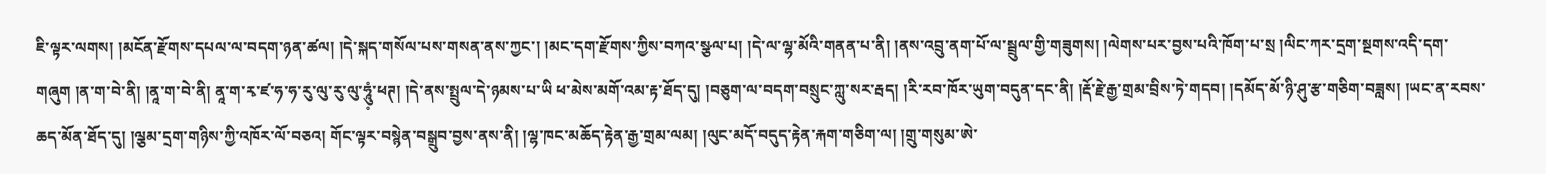ཇི་ལྟར་ལགས། །མངོན་རྫོགས་དཔལ་ལ་བདག་ཉན་ཚལ། །དེ་སྐད་གསོལ་པས་གསན་ནས་ཀྱང་། །མང་དག་རྫོགས་ཀྱིས་བཀའ་སྩལ་པ། །དེ་ལ་ལྷ་མོའི་གནན་པ་ནི། །ནས་འབྲུ་ནག་པོ་ལ་སྦྲུལ་གྱི་གཟུགས། །ལེགས་པར་བྱས་པའི་ཁོག་པ་སྲ །ལིང་ཀར་དྲག་སྔགས་འདི་དག་གཞུག །ན་ག་བེ་ནི། །ནཱ་ག་བེ་ནི། ནཱ་ག་རྭ་ཛ་ཧ་ཧ་རུ་ལུ་རུ་ལུ་ཧཱུཾ༷་ཕཊ། །དེ་ནས་སྤྲུལ་དེ་ཉམས་པ་ཡི ཕ་མེས་མགོ་འམ་རྟ་ཐོད་དུ། །བཅུག་ལ་བདག་བསྲུང་ཀླུ་སར་རྦད། །རི་རབ་ཁོར་ཡུག་བདུན་དང་ནི། །རྡོ་རྗེ་རྒྱ་གྲམ་བྲིས་ཏེ་གདབ། །དམོད་མོ་ཉི་ཤུ་རྩ་གཅིག་བཟླས། །ཡང་ན་རབས་ཆད་མོན་ཐོད་དུ། །ལྕམ་དྲག་གཉིས་ཀྱི་འཁོར་ལོ་བཅའ། གོང་ལྟར་བསྙེན་བསྒྲུབ་བྱས་ནས་ནི། །ལྷ་ཁང་མཆོད་རྟེན་རྒྱ་གྲམ་ལམ། །ལུང་མདོ་བདུད་རྟེན་རྐག་གཅིག་ལ། །གྲུ་གསུམ་ཨེ་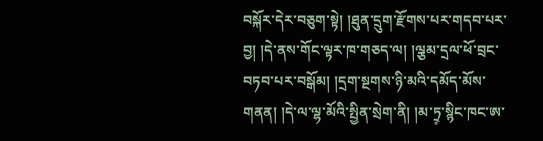བསྐོར་དེར་བཅུག་སྟེ། །ཐུན་དྲུག་རྫོགས་པར་གདབ་པར་བྱ། །དེ་ནས་གོང་ལྟར་ཁ་གཅད་ལ། །ལྕམ་དྲལ་ཕོ་བྲང་བཏབ་པར་བསྒོམ། །དྲག་སྔགས་ཉི་མའི་དམོད་མོས་གནན། །དེ་ལ་ལྷ་མོའི་སྤྱིན་སྲེག་ནི། །མ་ཏྲ༷་སྙིང་ཁང་ཨ་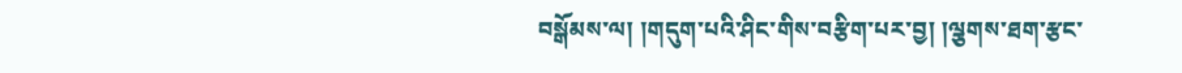བསྒོམས་ལ། །གདུག་པའི་ཤིང་གིས་བརྩིག་པར་བྱ། །ལྕགས་ཐག་རྩང་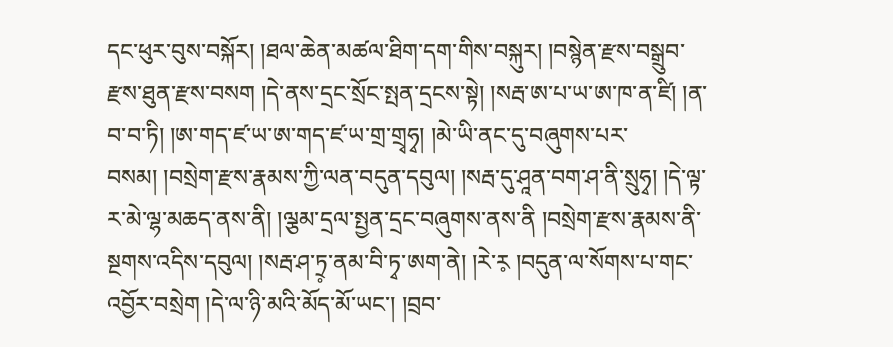དང་ཕུར་བུས་བསྐོར། །ཐལ་ཆེན་མཚལ་ཐིག་དག་གིས་བསྐུར། །བསྙེན་རྫས་བསྒྲུབ་རྫས་ཐུན་རྫས་བསག །དེ་ནས་དྲང་སྲོང་སྤན་དྲངས་སྟེ། །སརྦ་ཨ་པ་ཡ་ཨ་ཁ་ན་ཛི། །ན་བ་བ་ཏི། །ཨ་གད་ཛ་ཡ་ཨ་གད་ཛ་ཡ་གྲ་གྲྭཧྭ། །མེ་ཡི་ནང་དུ་བཞུགས་པར་བསམ། །བསྲེག་རྫས་རྣམས་ཀྱི་ལན་བདུན་དབུལ། །སརྦ་དུ་ཤཱན་བག་ཤ་ནི་སྲུཧྭ། །དེ་ལྟ་ར་མེ་ལྷ་མཆད་ནས་ནི། །ལྕམ་དྲལ་སྤྱན་དྲང་བཞུགས་ནས་ནི །བསྲེག་རྫས་རྣམས་ནི་སྔགས་འདིས་དབུལ། །སརྦ་ཤ་ཏྲ༷་ནམ་བི་ཏྭ་ཨག་ནེ། །རེ་ར༷ །བདུན་ལ་སོགས་པ་གང་འབྱོར་བསྲེག །དེ་ལ་ཉི་མའི་མོད་མོ་ཡང་། །བྲབ་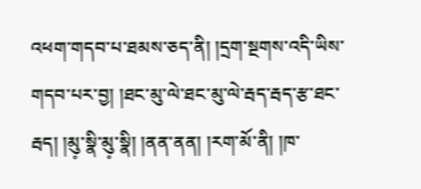འཕག་གདབ་པ་ཐམས་ཅད་ནི། །དྲག་སྔགས་འདི་ཡིས་གདབ་པར་བྱ། །ཐང་མུ་ལེ་ཐང་མུ་ལེ་རྦད་རྦད་རྩ་ཐང་རྦད། །མུ༷་སྣི་མུ༷་སྣི། །ནན་ནན། །རག་མོ་ནི། །ཁ་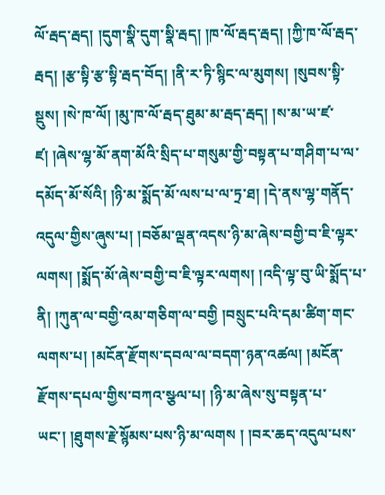ལོ་རྦད་རྦད། །དུག་སྣི་དུག་སྣི་རྦད། །ཁ་ལོ་རྦད་རྦད། །ཀྱི་ཁ་ལོ་རྦད་རྦད། །རྩ་སྟི་རྩ་སྟི་རྦད་བོད། །ནི་ར་ཏི་སྙིང་ལ་མུགས། །སུབས་སྟི་སྡུས། །སེ་ཁ་ལོ། །མུ་ཁ་ལོ་རྦད་ཐུམ་མ་རྦད་རྦད། །ས་མ་ཡ་ཛ་ཛ། །ཞེས་ལྷ་མོ་ནག་མོའི་སྲིད་པ་གསུམ་གྱི་བསྟན་པ་གཤིག་པ་ལ་དམོད་མོ་སོའི། །ཉི་མ་སྨོད་མོ་ལས་པ་ལ་ཏྲ་ཐ། །དེ་ནས་ལྷ་གནོད་འདུལ་གྱིས་ཞུས་པ། །བཅོམ་ལྡན་འདས་ཉི་མ་ཞེས་བགྱི་བ་ཇི་ལྟར་ལགས། །སྨོད་མོ་ཞེས་བགྱི་བ་ཇི་ལྟར་ལགས། །འདི་ལྟ་བུ་ཡི་སྨོད་པ་ནི། །ཀུན་ལ་བགྱི་འམ་གཅིག་ལ་བགྱི །བསྲུང་པའི་དམ་ཚིག་གང་ལགས་པ། །མངོན་རྫོགས་དབལ་ལ་བདག་ཉན་འཚལ། །མངོན་རྫོགས་དཔལ་གྱིས་བཀའ་སྩལ་པ། །ཉི་མ་ཞེས་སུ་བསྟན་པ་ཡང་། །ཐུགས་རྗེ་སྙོམས་པས་ཉི་མ་ལགས ། །བར་ཆད་འདུལ་པས་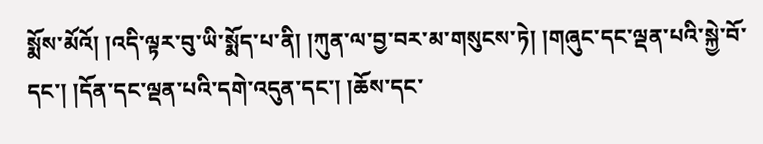སྨོས་མོའོ། །འདི་ལྟར་བུ་ཡི་སྨོད་པ་ནི། །ཀུན་ལ་བྱ་བར་མ་གསུངས་ཏེ། །གཞུང་དང་ལྡན་པའི་སྐྱེ་བོ་དང་། །དོན་དང་ལྡན་པའི་དགེ་འདུན་དང་། །ཆོས་དང་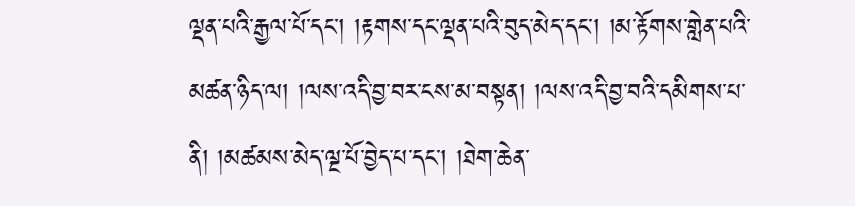ལྡན་པའི་རྒྱལ་པོ་དང་། །རྟགས་དང་ལྡན་པའི་བུད་མེད་དང་། །མ་རྟོགས་གླེན་པའི་མཚན་ཉིད་ལ། །ལས་འདི་བྱ་བར་ངས་མ་བསྟན། །ལས་འདི་བྱ་བའི་དམིགས་པ་ནི། །མཚམས་མེད་ལྔ་པོ་བྱེད་པ་དང་། །ཐེག་ཆེན་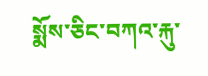སྨོས་ཅིང་བཀའ་རྐུ་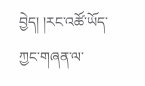བྱེད། །རང་འཚོ་ཡོད་ཀྱང་གཞན་ལ་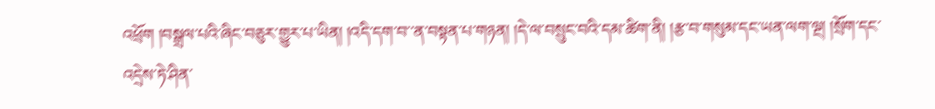འཕྲོག །བསྒྲལ་པའི་ཞིང་བཅུར་གྱུར་པ་ཡིན། །འདི་དག་བ་་ན་བསྟན་པ་གཉན། །དེ་ལ་བསྲུང་བའི་དམ་ཚིག་ནི། །རྩ་བ་གསུམ་དང་ཡན་ལག་ལྔ། །སྲོག་དང་འདྲེས་ཏེ་ཤིན་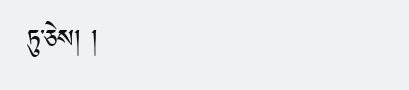ཏུ་ཅེས། །